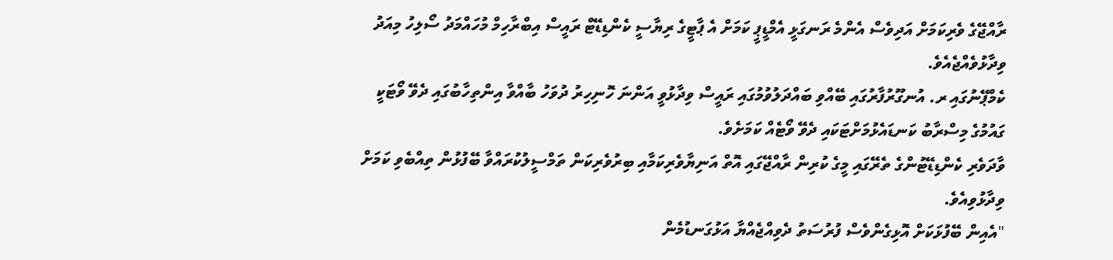ރާއްޖޭގެ ވެރިކަމަށް އަދިވެސް އެންމެ ރަނގަޅީ އެމްޑީޕީ ކަމަށް އެ ޕާޓީގެ ރިޔާސީ ކެންޑިޑޭޓް ރައީސް އިބްރާހިމް މުހައްމަދު ސޯލިހު މިއަދު ވިދާޅުވެއްޖެއެވެ.
ކެމްޕޭނުގައި ރ. އުނގޫރުފާރުގައި ބޭއްވި ބައްދަލުވުމުގައި ރައީސް ވިދާޅުވީ އަންނަ ހޮނިހިރު ދުވަހު ބާއްވާ އިންތިހާބުގައި ދެވޭ ވޯޓަކީ ގައުމުގެ މިސްރާބު ކަނޑައެޅުމަށްޓަކައި ދެވޭ ވޯޓެއް ކަމަށެވެ.
ވާދަވެރި ކެންޑިޑޭޓުންގެ ތެރޭގައި މީގެ ކުރިން ރާއްޖޭގައި އޮތް އަނިޔާވެރިކަމާއި ބިރުވެރިކަން ތަމްސީލުކުރައްވާ ބޭފުޅުން ތިއްބެވި ކަމަށް ވިދާޅުވިއެވެ.
"އެއިން ބޭފުޅަކަށް އޮޅިގެންވެސް ފުރުސަތު ދެވިއްޖެއްޔާ އަޅުގަނޑުމެން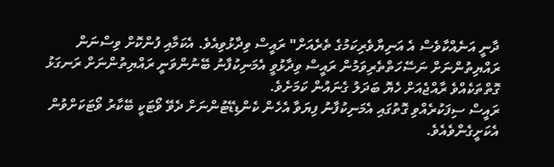ދާނީ އަނެއްކާވެސް އެ އަނިޔާވެރިކަމުގެ ތެރެއަށް" ރައީސް ވިދާޅުވިއެވެ. އެކަމާއި ފުންކޮށް ވިސްނަން ރައްޔިތުންނަށް ނަސޭހަތްތެރިވަމުން ރައީސް ވިދާޅުވީ އެމަނިކުފާނު ބޭނުންވަނީ ރައްޔިތުންނަށް ރަނގަޅު ގޮތްތަކެއްވެ ރާއްޖެއަށް ހެޔޮ ބަދަލު ގެނައުން ކަމަށެވެ.
ރައީސް ސިފަކުރެއްވި ގޮތުގައި އެމަނިކުފާނު ފިޔަވާ އެހެން ކެންޑިޑޭޓުންނަށް ދެވޭ ވޯޓަކީ ބޭކާރު ވޯޓަކަށްވުން އެކަށީގެންވެއެވެ.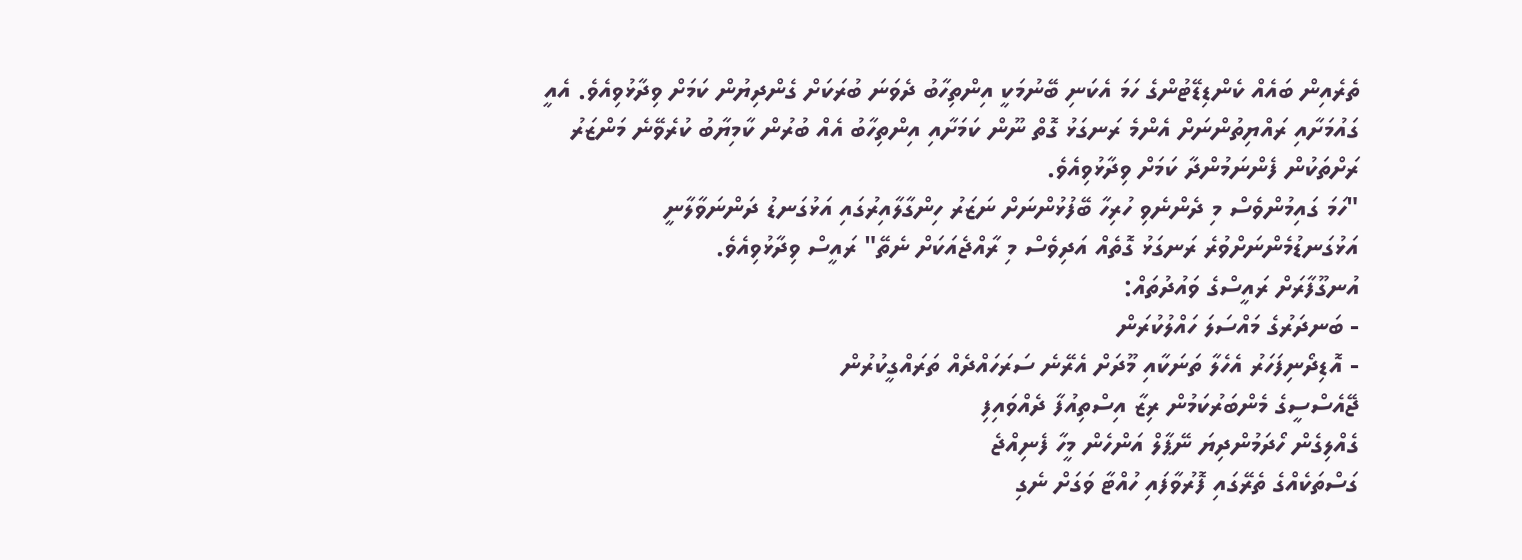ތެރެއިން ބައެއް ކެންޑިޑޭޓުންގެ ހަމަ އެކަނި ބޭނުމަކީ އިންތިހާބު ދެވަނަ ބުރަކަށް ގެންދިޔުން ކަމަށް ވިދާޅުވިއެވެ. އެއީ ގައުމަށާއި ރައްޔިތުންނަށް އެންމެ ރަނގަޅު ގޮތް ނޫން ކަމަށާއި އިންތިހާބު އެއް ބުރުން ކާމިޔާބު ކުރެވޭނެ މަންޒަރު ރަށްތަކުން ފެންނަމުންދާ ކަމަށް ވިދާޅުވިއެވެ.
"ހަމަ ގައިމުންވެސް މި ދެންނެވި ހުރިހާ ބޭފުޅުންނަށް ނަޒަރު ހިންގާލާއިރުގައި އަޅުގަނޑު ދަންނަވާލާނީ އަޅުގަނޑުމެންނަށްވުރެ ރަނގަޅު ގޮތެއް އަދިވެސް މި ރާއްޖެއަކަށް ނެތޭ" ރައީސް ވިދާޅުވިއެވެ.
އުނގޫފާރަށް ރައީސްގެ ވައުދުތައް:
- ބަނދަރުގެ މައްސަލަ ހައްލުކުރަން
- އޮޑިދޯނިފަހަރު އެހެލާ ތަނަކާއި މޫދަށް އެރޭނެ ސަރަހައްދެއް ތަރައްގީކުރުން
ޖޭއެސްސީގެ މެންބަރުކަމުން ރިޒާ އިސްތިއުފާ ދެއްވައިފި
ގެއްލިގެން ހޯދަމުންދިޔަ ނޭޕާލް އަންހެން މީހާ ފެނިއްޖެ
ގަސްތަކެއްގެ ތެރޭގައި ފޮރުވާފައި ހުއްޓާ ވަގަށް ނެގި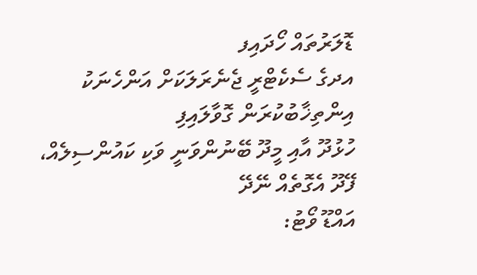ޑޮލަރުތައް ހޯދައިފ
އދގެ ސެކެޓްރީ ޖެނެރަލަކަށް އަންހެނަކު އިންތިޚާބުކުރަން ގޮވާލައިފި
ހުޅުދޫ އާއި މީދޫ ބޭނުންވަނީ ވަކި ކައުންސިލެއް، ފޭދޫ އެގޮތެއް ނޭދޭ
އައްޑޫ ވޯޓު: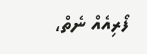ފޯރިއެއް ނެތް،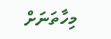މިހާތަނަށް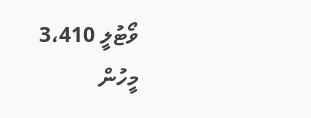ވޯޓުލީ 3،410 މީހުން